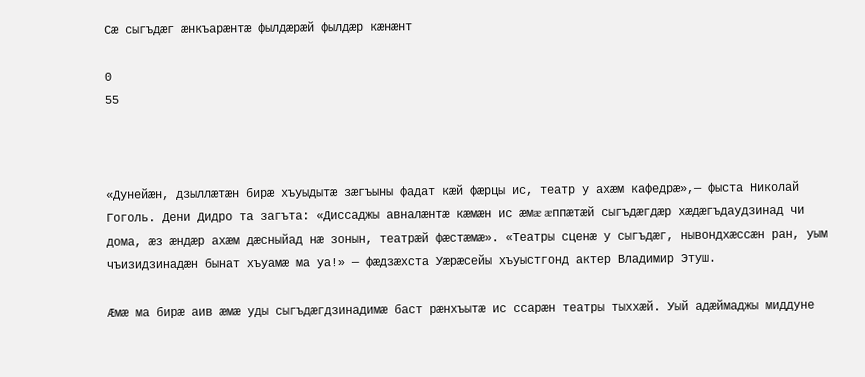Сæ сыгъдæг æнкъарæнтæ фылдæрæй фылдæр кæнæнт

0
55



«Дунейæн, дзыллæтæн бирæ хъуыдытæ зæгъыны фадат кæй фæрцы ис, театр у ахæм кафедрæ»,— фыста Николай Гоголь. Дени Дидро та загъта: «Диссаджы авналæнтæ кæмæн ис æмæ æппæтæй сыгъдæгдæр хæдæгъдаудзинад чи дома, æз æндæр ахæм дæсныйад нæ зонын, театрæй фæстæмæ». «Театры сценæ у сыгъдæг, нывондхæссæн ран, уым чъизидзинадæн бынат хъуамæ ма уа!» — фæдзæхста Уæрæсейы хъуыстгонд актер Владимир Этуш.

Æмæ ма бирæ аив æмæ уды сыгъдæгдзинадимæ баст рæнхъытæ ис ссарæн театры тыххæй. Уый адæймаджы миддуне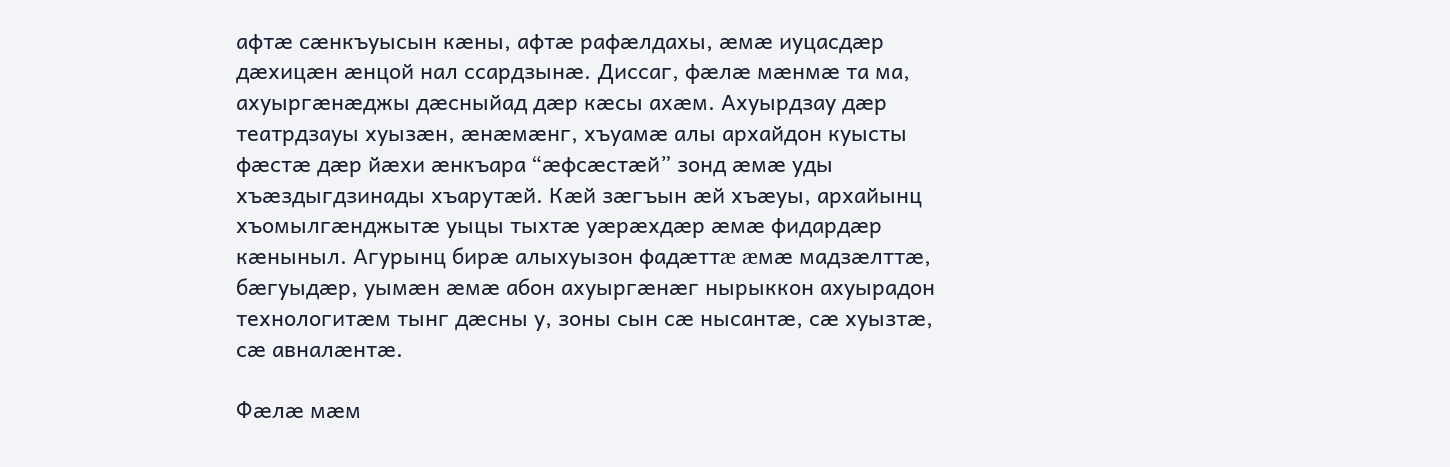афтæ сæнкъуысын кæны, афтæ рафæлдахы, æмæ иуцасдæр дæхицæн æнцой нал ссардзынæ. Диссаг, фæлæ мæнмæ та ма, ахуыргæнæджы дæсныйад дæр кæсы ахæм. Ахуырдзау дæр театрдзауы хуызæн, æнæмæнг, хъуамæ алы архайдон куысты фæстæ дæр йæхи æнкъара “æфсæстæй” зонд æмæ уды хъæздыгдзинады хъарутæй. Кæй зæгъын æй хъæуы, архайынц хъомылгæнджытæ уыцы тыхтæ уæрæхдæр æмæ фидардæр кæныныл. Агурынц бирæ алыхуызон фадæттæ æмæ мадзæлттæ, бæгуыдæр, уымæн æмæ абон ахуыргæнæг нырыккон ахуырадон технологитæм тынг дæсны у, зоны сын сæ нысантæ, сæ хуызтæ, сæ авналæнтæ.

Фæлæ мæм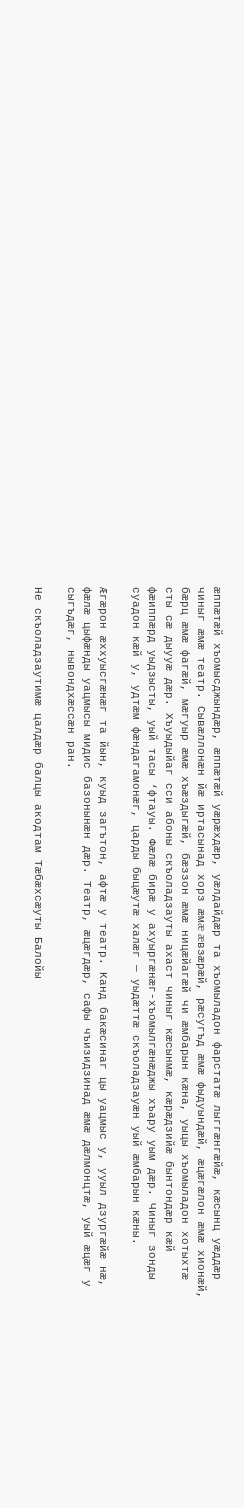æппæтæй хъомысджындæр, æппæтæй уæрæхдæр, уæлдайдæр та хъомыладон фарстатæ лыггæнгæйæ, кæсынц уæддæр чиныг æмæ театр. Сывæллонæн йæ иртасынад хорз æмæ æвзæрæй, рæсугъд æмæ фыдуындæй, æцæгæлон æмæ хионæй, бæрц æмæ фагæй, мæгуыр æмæ хъæздыгæй, бæззон æмæ ницæйагæй чи æмбарын кæна, уыцы хъомыладон хотыхтæ сты сæ дыууæ дæр. Хъуыдыйаг сси абоны скъоладзауты ахаст чиныг кæсынмæ, кæрæдзийæ бынтондæр кæй фæиппæрд уыдзысты, уый тасы ‘фтауы. Фæлæ бирæ у ахуыргæнæг-хъомылгæнæджы хъару уым дæр. Чиныг зонды суадон кæй у, удтæм фæндагамонæг, царды быцæутæ халæг — уыдæттæ скъоладзауæн уый æмбарын кæны.

Æгæрон æххуысгæнæг та йын, куыд загътон, афтæ у театр. Канд бакæсинаг цы уацмыс у, ууыл дзургæйæ нæ, фæлæ цыфæнды уацмысы мидис базонынæн дæр. Театр, æцæгдæр, сафы чъизидзинад æмæ дæлмонцтæ, уый æцæг у сыгъдæг, нывондхæссæн ран.

Не скъоладзаутимæ цалдæр балцы акодтам Тæбæхсæуты Балойы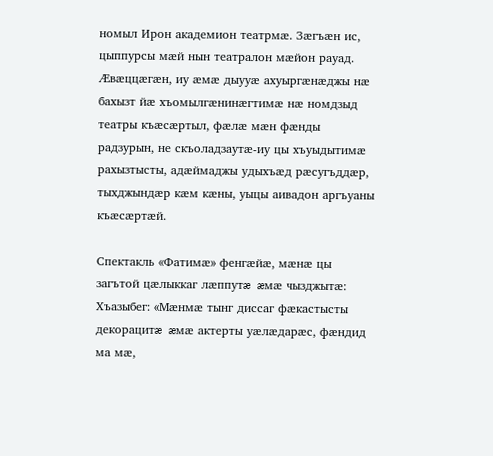номыл Ирон академион театрмæ. Зæгъæн ис, цыппурсы мæй нын театралон мæйон рауад. Æвæццæгæн, иу æмæ дыууæ ахуыргæнæджы нæ бахызт йæ хъомылгæнинæгтимæ нæ номдзыд театры къæсæртыл, фæлæ мæн фæнды радзурын, не скъоладзаутæ-иу цы хъуыдытимæ рахызтысты, адæймаджы удыхъæд рæсугъддæр, тыхджындæр кæм кæны, уыцы аивадон аргъуаны къæсæртæй.

Спектакль «Фатимæ» фенгæйæ, мæнæ цы загътой цæлыккаг лæппутæ æмæ чызджытæ: Хъазыбег: «Мæнмæ тынг диссаг фæкастысты декорацитæ æмæ актерты уæлæдарæс, фæндид ма мæ,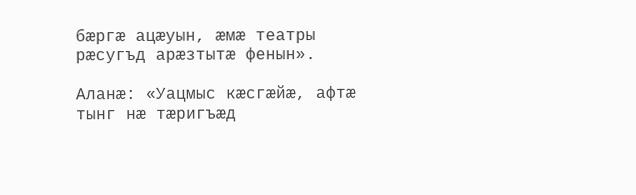бæргæ ацæуын, æмæ театры рæсугъд арæзтытæ фенын».

Аланæ: «Уацмыс кæсгæйæ, афтæ тынг нæ тæригъæд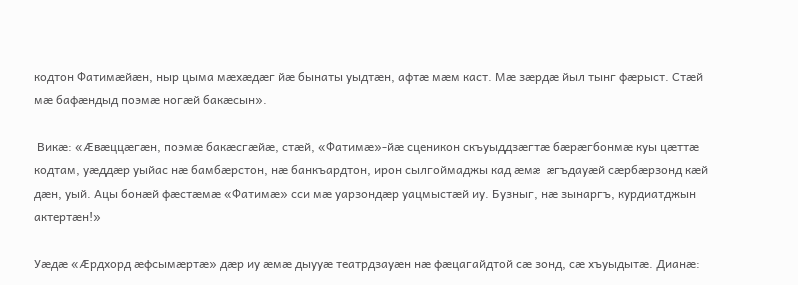кодтон Фатимæйæн, ныр цыма мæхæдæг йæ бынаты уыдтæн, афтæ мæм каст. Мæ зæрдæ йыл тынг фæрыст. Стæй мæ бафæндыд поэмæ ногæй бакæсын».

 Викæ: «Æвæццæгæн, поэмæ бакæсгæйæ, стæй, «Фатимæ»-йæ сценикон скъуыддзæгтæ бæрæгбонмæ куы цæттæ кодтам, уæддæр уыйас нæ бамбæрстон, нæ банкъардтон, ирон сылгоймаджы кад æмæ æгъдауæй сæрбæрзонд кæй дæн, уый. Ацы бонæй фæстæмæ «Фатимæ» сси мæ уарзондæр уацмыстæй иу. Бузныг, нæ зынаргъ, курдиатджын актертæн!»

Уæдæ «Æрдхорд æфсымæртæ» дæр иу æмæ дыууæ театрдзауæн нæ фæцагайдтой сæ зонд, сæ хъуыдытæ. Дианæ: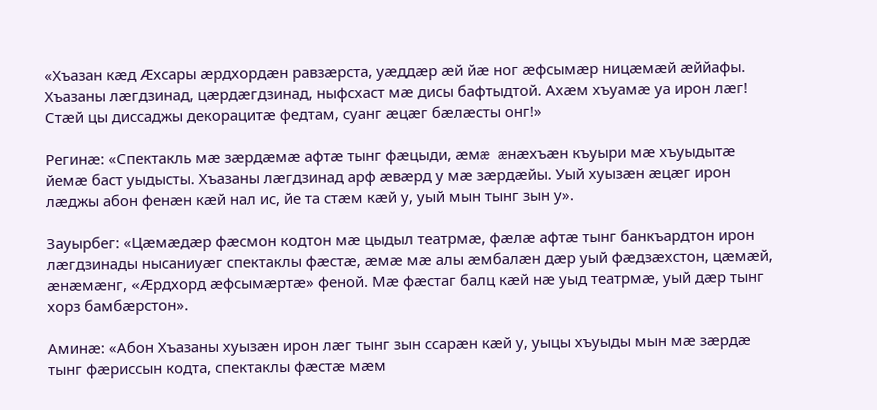«Хъазан кæд Æхсары æрдхордæн равзæрста, уæддæр æй йæ ног æфсымæр ницæмæй æййафы. Хъазаны лæгдзинад, цæрдæгдзинад, ныфсхаст мæ дисы бафтыдтой. Ахæм хъуамæ уа ирон лæг! Стæй цы диссаджы декорацитæ федтам, суанг æцæг бæлæсты онг!»

Регинæ: «Спектакль мæ зæрдæмæ афтæ тынг фæцыди, æмæ æнæхъæн къуыри мæ хъуыдытæ йемæ баст уыдысты. Хъазаны лæгдзинад арф æвæрд у мæ зæрдæйы. Уый хуызæн æцæг ирон лæджы абон фенæн кæй нал ис, йе та стæм кæй у, уый мын тынг зын у».

Зауырбег: «Цæмæдæр фæсмон кодтон мæ цыдыл театрмæ, фæлæ афтæ тынг банкъардтон ирон лæгдзинады нысаниуæг спектаклы фæстæ, æмæ мæ алы æмбалæн дæр уый фæдзæхстон, цæмæй, æнæмæнг, «Æрдхорд æфсымæртæ» феной. Мæ фæстаг балц кæй нæ уыд театрмæ, уый дæр тынг хорз бамбæрстон».

Аминæ: «Абон Хъазаны хуызæн ирон лæг тынг зын ссарæн кæй у, уыцы хъуыды мын мæ зæрдæ тынг фæриссын кодта, спектаклы фæстæ мæм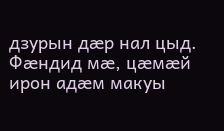дзурын дæр нал цыд. Фæндид мæ, цæмæй ирон адæм макуы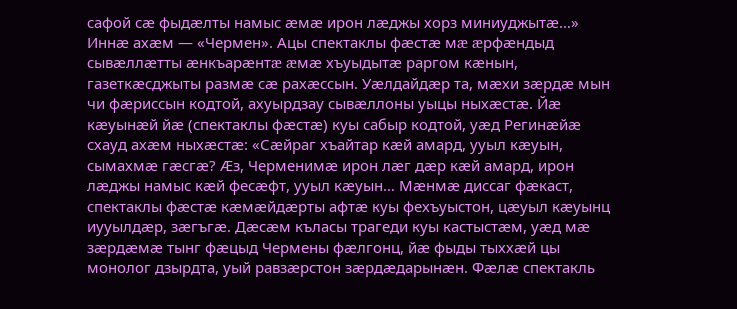сафой сæ фыдæлты намыс æмæ ирон лæджы хорз миниуджытæ…» Иннæ ахæм — «Чермен». Ацы спектаклы фæстæ мæ æрфæндыд сывæллæтты æнкъарæнтæ æмæ хъуыдытæ раргом кæнын, газеткæсджыты размæ сæ рахæссын. Уæлдайдæр та, мæхи зæрдæ мын чи фæриссын кодтой, ахуырдзау сывæллоны уыцы ныхæстæ. Йæ кæуынæй йæ (спектаклы фæстæ) куы сабыр кодтой, уæд Регинæйæ схауд ахæм ныхæстæ: «Сæйраг хъайтар кæй амард, ууыл кæуын, сымахмæ гæсгæ? Æз, Черменимæ ирон лæг дæр кæй амард, ирон лæджы намыс кæй фесæфт, ууыл кæуын… Мæнмæ диссаг фæкаст, спектаклы фæстæ кæмæйдæрты афтæ куы фехъуыстон, цæуыл кæуынц иууылдæр, зæгъгæ. Дæсæм къласы трагеди куы кастыстæм, уæд мæ зæрдæмæ тынг фæцыд Чермены фæлгонц, йæ фыды тыххæй цы монолог дзырдта, уый равзæрстон зæрдæдарынæн. Фæлæ спектакль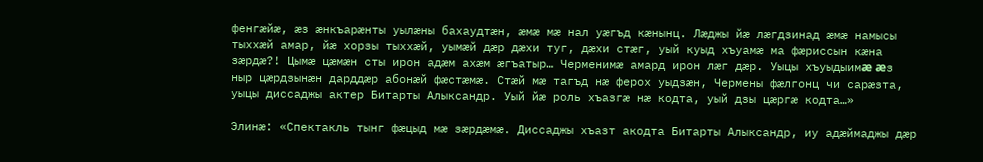фенгæйæ, æз æнкъарæнты уылæны бахаудтæн, æмæ мæ нал уæгъд кæнынц. Лæджы йæ лæгдзинад æмæ намысы тыххæй амар, йæ хорзы тыххæй, уымæй дæр дæхи туг, дæхи стæг, уый куыд хъуамæ ма фæриссын кæна зæрдæ?! Цымæ цæмæн сты ирон адæм ахæм æгъатыр… Черменимæ амард ирон лæг дæр. Уыцы хъуыдыимæ æз ныр цæрдзынæн дарддæр абонæй фæстæмæ. Стæй мæ тагъд нæ ферох уыдзæн, Чермены фæлгонц чи сарæзта, уыцы диссаджы актер Битарты Алыксандр. Уый йæ роль хъазгæ нæ кодта, уый дзы цæргæ кодта…»

Элинæ: «Спектакль тынг фæцыд мæ зæрдæмæ. Диссаджы хъазт акодта Битарты Алыксандр, иу адæймаджы дæр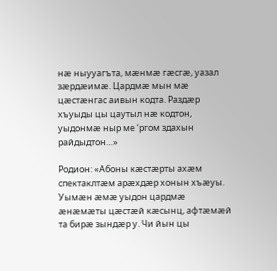нæ ныууагъта, мæнмæ гæсгæ, уазал зæрдæимæ. Цардмæ мын мæ цæстæнгас аивын кодта. Раздæр хъуыды цы цаутыл нæ кодтон, уыдонмæ ныр ме ‘ргом здахын райдыдтон…»

Родион: «Абоны кæстæрты ахæм спектаклтæм арæхдæр хонын хъæуы. Уымæн æмæ уыдон цардмæ æнæмæты цæстæй кæсынц, афтæмæй та бирæ зындæр у. Чи йын цы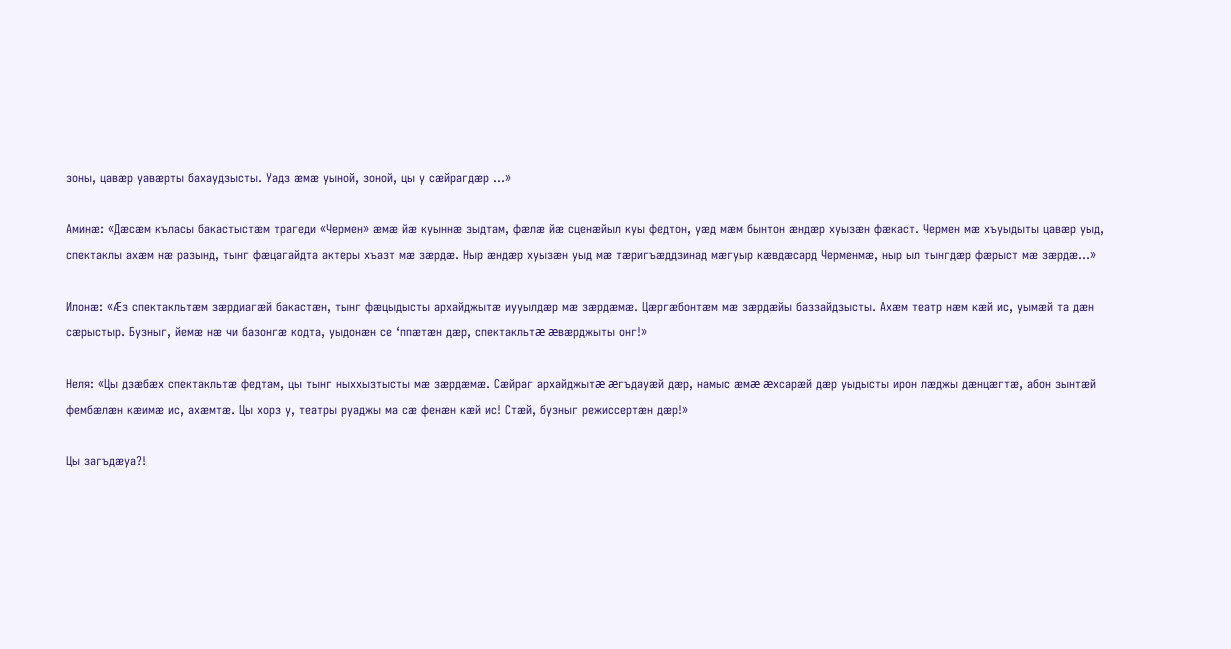зоны, цавæр уавæрты бахаудзысты. Уадз æмæ уыной, зоной, цы у сæйрагдæр …»

Аминæ: «Дæсæм къласы бакастыстæм трагеди «Чермен» æмæ йæ куыннæ зыдтам, фæлæ йæ сценæйыл куы федтон, уæд мæм бынтон æндæр хуызæн фæкаст. Чермен мæ хъуыдыты цавæр уыд, спектаклы ахæм нæ разынд, тынг фæцагайдта актеры хъазт мæ зæрдæ. Ныр æндæр хуызæн уыд мæ тæригъæддзинад мæгуыр кæвдæсард Черменмæ, ныр ыл тынгдæр фæрыст мæ зæрдæ…»

Илонæ: «Æз спектакльтæм зæрдиагæй бакастæн, тынг фæцыдысты архайджытæ иууылдæр мæ зæрдæмæ. Цæргæбонтæм мæ зæрдæйы баззайдзысты. Ахæм театр нæм кæй ис, уымæй та дæн сæрыстыр. Бузныг, йемæ нæ чи базонгæ кодта, уыдонæн се ‘ппæтæн дæр, спектакльтæ æвæрджыты онг!»

Неля: «Цы дзæбæх спектакльтæ федтам, цы тынг ныххызтысты мæ зæрдæмæ. Сæйраг архайджытæ æгъдауæй дæр, намыс æмæ æхсарæй дæр уыдысты ирон лæджы дæнцæгтæ, абон зынтæй фембæлæн кæимæ ис, ахæмтæ. Цы хорз у, театры руаджы ма сæ фенæн кæй ис! Стæй, бузныг режиссертæн дæр!»

Цы загъдæуа?!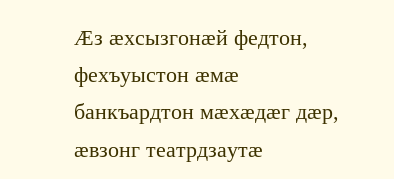Æз æхсызгонæй федтон, фехъуыстон æмæ банкъардтон мæхæдæг дæр, æвзонг театрдзаутæ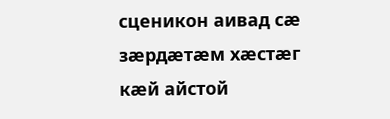сценикон аивад сæ зæрдæтæм хæстæг кæй айстой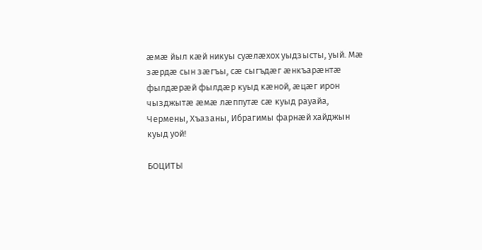æмæ йыл кæй никуы суæлæхох уыдзысты, уый. Мæ зæрдæ сын зæгъы, сæ сыгъдæг æнкъарæнтæ фылдæрæй фылдæр куыд кæной, æцæг ирон чызджытæ æмæ лæппутæ сæ куыд рауайа, Чермены, Хъазаны, Ибрагимы фарнæй хайджын куыд уой!

БОЦИТЫ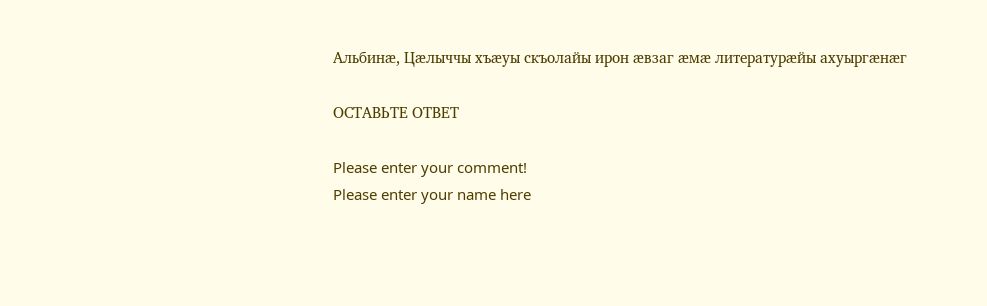Альбинæ, Цæлыччы хъæуы скъолайы ирон æвзаг æмæ литературæйы ахуыргæнæг

ОСТАВЬТЕ ОТВЕТ

Please enter your comment!
Please enter your name here